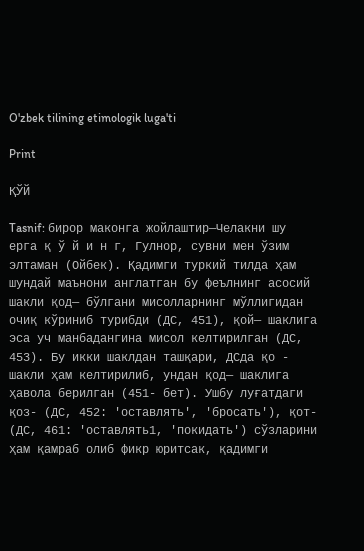O'zbek tilining etimologik luga'ti

Print

ҚЎЙ

Tasnif: бирор маконга жойлаштир—Челакни шу ерга қ ў й и н г, Гулнор, сувни мен ўзим элтаман (Ойбек). Қадимги туркий тилда ҳам шундай маънони англатган бу феълнинг асосий шакли қод— бўлгани мисолларнинг мўллигидан очиқ кўриниб турибди (ДС, 451), қой— шаклига эса уч манбадангина мисол келтирилган (ДС, 453). Бу икки шаклдан ташқари, ДСда қо - шакли ҳам келтирилиб, ундан қод— шаклига ҳавола берилган (451- бет). Ушбу луғатдаги қоз- (ДС, 452: 'оставлять', 'бросать'), қот- (ДС, 461: 'оставлять1, 'покидать') сўзларини ҳам қамраб олиб фикр юритсак, қадимги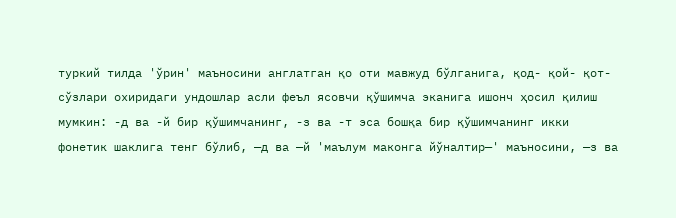туркий тилда 'ўрин' маъносини англатган қо оти мавжуд бўлганига, қод- қой- қот- сўзлари охиридаги ундошлар асли феъл ясовчи қўшимча эканига ишонч ҳосил қилиш мумкин: -д ва -й бир қўшимчанинг, -з ва -т эса бошқа бир қўшимчанинг икки фонетик шаклига тенг бўлиб, —д ва —й 'маълум маконга йўналтир—' маъносини, —з ва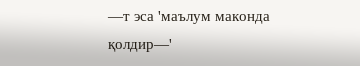—т эса 'маълум маконда қолдир—'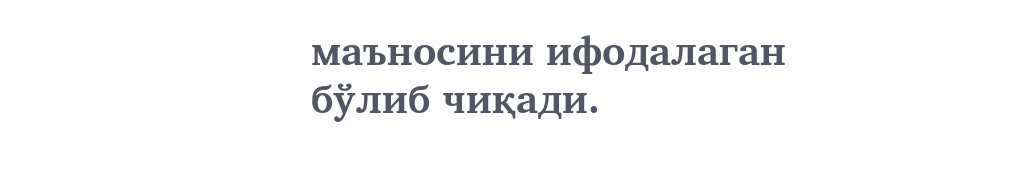маъносини ифодалаган бўлиб чиқади.